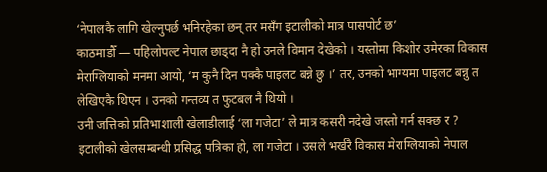‘नेपालकै लागि खेल्नुपर्छ भनिरहेका छन् तर मसँग इटालीको मात्र पासपोर्ट छ’
काठमाडौँ — पहिलोपल्ट नेपाल छाड्दा नै हो उनले विमान देखेको । यस्तोमा किशोर उमेरका विकास मेराग्लियाको मनमा आयो, ‘म कुनै दिन पक्कै पाइलट बन्ने छु ।’ तर, उनको भाग्यमा पाइलट बन्नु त लेखिएकै थिएन । उनको गन्तव्य त फुटबल नै थियो ।
उनी जत्तिको प्रतिभाशाली खेलाडीलाई ‘ला गजेटा’ ले मात्र कसरी नदेखे जस्तो गर्न सक्छ र ? इटालीको खेलसम्बन्धी प्रसिद्ध पत्रिका हो, ला गजेटा । उसले भर्खरै विकास मेराग्लियाको नेपाल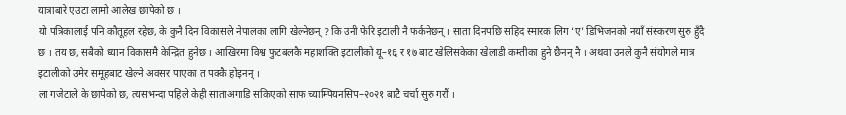यात्राबारे एउटा लामो आलेख छापेको छ ।
यो पत्रिकालाई पनि कौतूहल रहेछ, के कुनै दिन विकासले नेपालका लागि खेल्नेछन् ? कि उनी फेरि इटाली नै फर्कनेछन् । साता दिनपछि सहिद स्मारक लिग ‘ए’ डिभिजनको नयाँ संस्करण सुरु हुँदै छ । तय छ, सबैको ध्यान विकासमै केन्द्रित हुनेछ । आखिरमा विश्व फुटबलकै महाशक्ति इटालीको यू–१६ र १७ बाट खेलिसकेका खेलाडी कम्तीका हुने छैनन् नै । अथवा उनले कुनै संयोगले मात्र इटालीको उमेर समूहबाट खेल्ने अवसर पाएका त पक्कै होइनन् ।
ला गजेटाले के छापेको छ, त्यसभन्दा पहिले केही साताअगाडि सकिएको साफ च्याम्पियनसिप–२०२१ बाटै चर्चा सुरु गरौं ।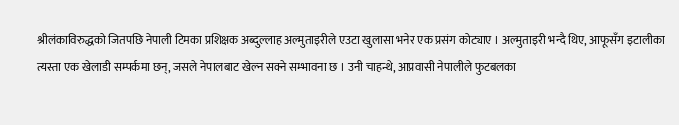श्रीलंकाविरुद्धको जितपछि नेपाली टिमका प्रशिक्षक अब्दुल्लाह अल्मुताइरीले एउटा खुलासा भनेर एक प्रसंग कोट्याए । अल्मुताइरी भन्दै थिए, आफूसँग इटालीका त्यस्ता एक खेलाडी सम्पर्कमा छन्, जसले नेपालबाट खेल्न सक्ने सम्भावना छ । उनी चाहन्थे, आप्रवासी नेपालीले फुटबलका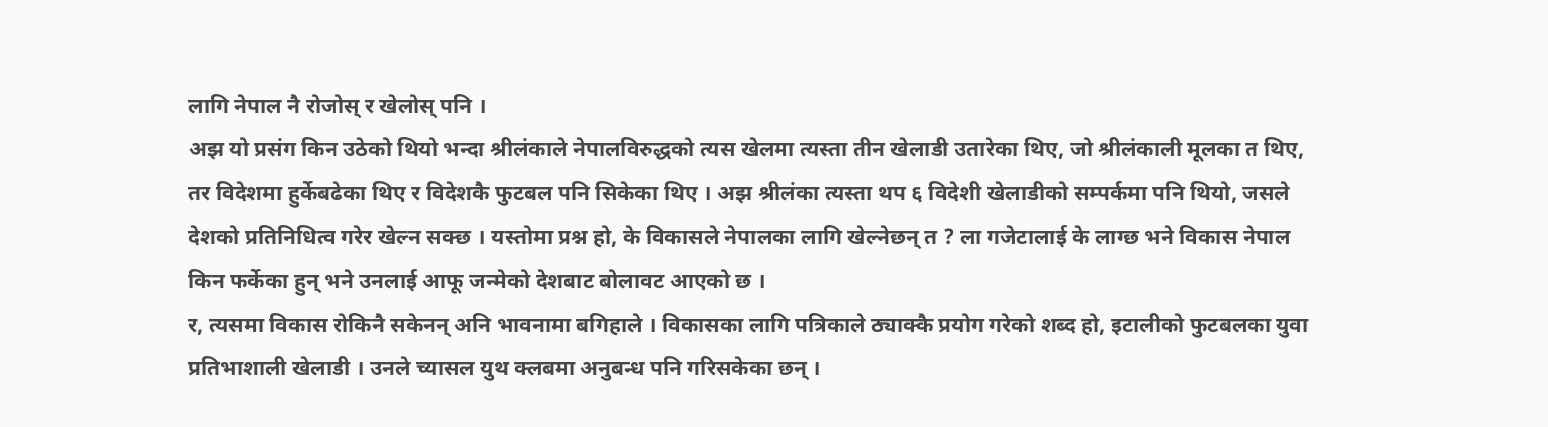लागि नेपाल नै रोजोस् र खेलोस् पनि ।
अझ यो प्रसंग किन उठेको थियो भन्दा श्रीलंकाले नेपालविरुद्धको त्यस खेलमा त्यस्ता तीन खेलाडी उतारेका थिए, जो श्रीलंकाली मूलका त थिए, तर विदेशमा हुर्केबढेका थिए र विदेशकै फुटबल पनि सिकेका थिए । अझ श्रीलंका त्यस्ता थप ६ विदेशी खेलाडीको सम्पर्कमा पनि थियो, जसले देशको प्रतिनिधित्व गरेर खेल्न सक्छ । यस्तोमा प्रश्न हो, के विकासले नेपालका लागि खेल्नेछन् त ? ला गजेटालाई के लाग्छ भने विकास नेपाल किन फर्केका हुन् भने उनलाई आफू जन्मेको देशबाट बोलावट आएको छ ।
र, त्यसमा विकास रोकिनै सकेनन् अनि भावनामा बगिहाले । विकासका लागि पत्रिकाले ठ्याक्कै प्रयोग गरेको शब्द हो, इटालीको फुटबलका युवा प्रतिभाशाली खेलाडी । उनले च्यासल युथ क्लबमा अनुबन्ध पनि गरिसकेका छन् ।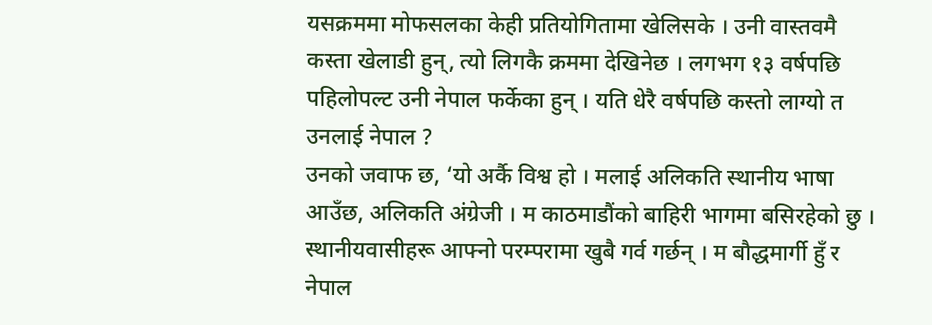यसक्रममा मोफसलका केही प्रतियोगितामा खेलिसके । उनी वास्तवमै कस्ता खेलाडी हुन्, त्यो लिगकै क्रममा देखिनेछ । लगभग १३ वर्षपछि पहिलोपल्ट उनी नेपाल फर्केका हुन् । यति धेरै वर्षपछि कस्तो लाग्यो त उनलाई नेपाल ?
उनको जवाफ छ, ‘यो अर्कै विश्व हो । मलाई अलिकति स्थानीय भाषा आउँछ, अलिकति अंग्रेजी । म काठमाडौंको बाहिरी भागमा बसिरहेको छु । स्थानीयवासीहरू आफ्नो परम्परामा खुबै गर्व गर्छन् । म बौद्धमार्गी हुँ र नेपाल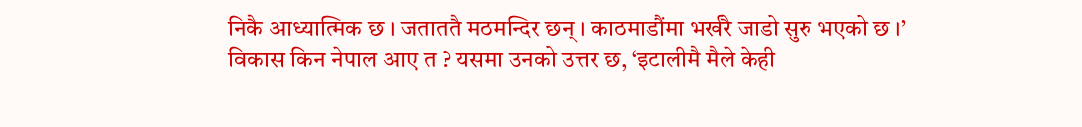निकै आध्यात्मिक छ । जताततै मठमन्दिर छन् । काठमाडौंमा भर्खरै जाडो सुरु भएको छ ।’
विकास किन नेपाल आए त ? यसमा उनको उत्तर छ, ‘इटालीमै मैले केही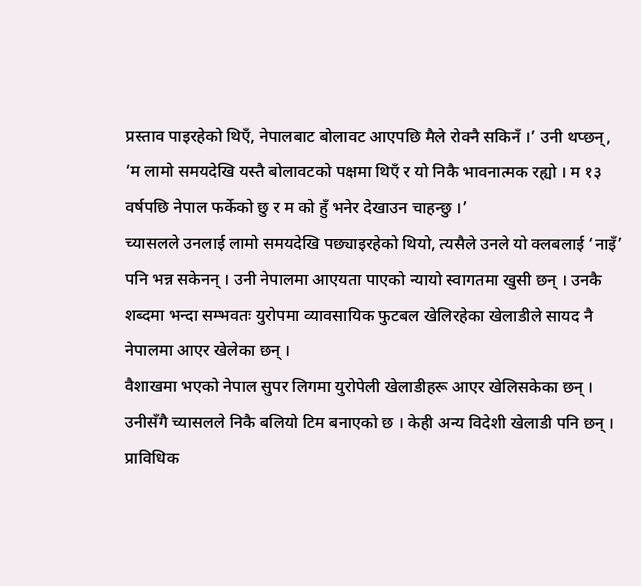प्रस्ताव पाइरहेको थिएँ, नेपालबाट बोलावट आएपछि मैले रोक्नै सकिनँ ।’ उनी थप्छन्, ‘म लामो समयदेखि यस्तै बोलावटको पक्षमा थिएँ र यो निकै भावनात्मक रह्यो । म १३ वर्षपछि नेपाल फर्केको छु र म को हुँ भनेर देखाउन चाहन्छु ।’
च्यासलले उनलाई लामो समयदेखि पछ्याइरहेको थियो, त्यसैले उनले यो क्लबलाई ‘नाइँ’ पनि भन्न सकेनन् । उनी नेपालमा आएयता पाएको न्यायो स्वागतमा खुसी छन् । उनकै शब्दमा भन्दा सम्भवतः युरोपमा व्यावसायिक फुटबल खेलिरहेका खेलाडीले सायद नै नेपालमा आएर खेलेका छन् ।
वैशाखमा भएको नेपाल सुपर लिगमा युरोपेली खेलाडीहरू आएर खेलिसकेका छन् । उनीसँगै च्यासलले निकै बलियो टिम बनाएको छ । केही अन्य विदेशी खेलाडी पनि छन् । प्राविधिक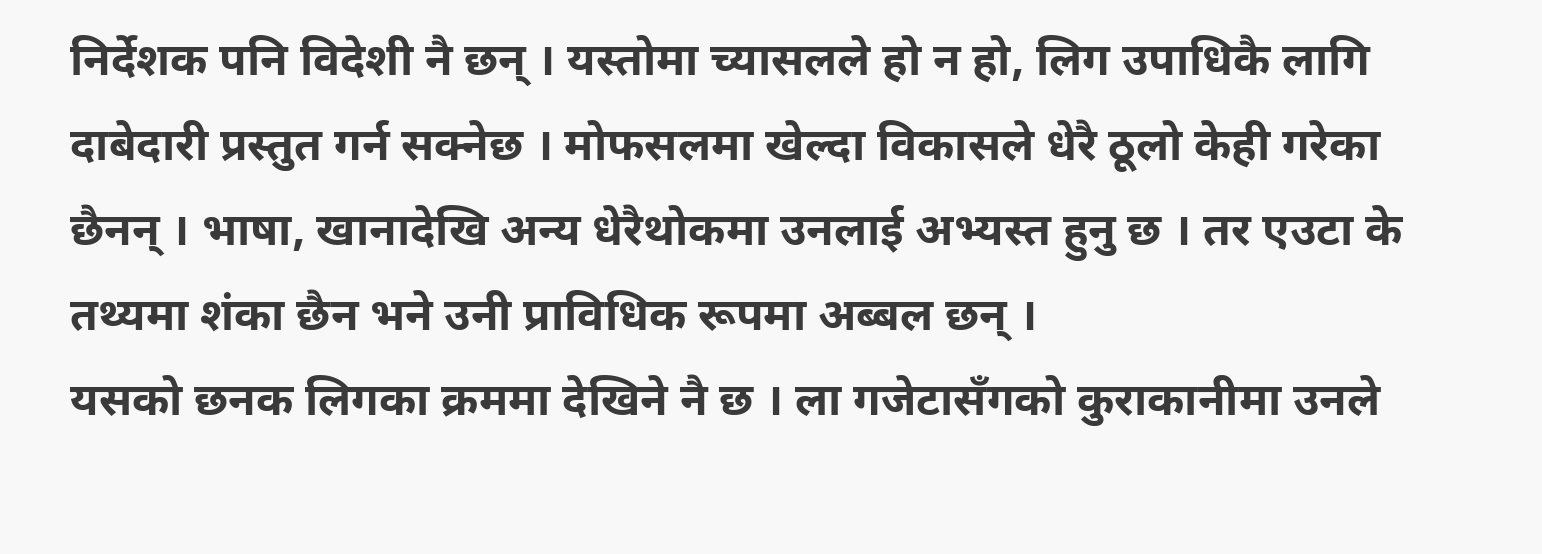निर्देशक पनि विदेशी नै छन् । यस्तोमा च्यासलले हो न हो, लिग उपाधिकै लागि दाबेदारी प्रस्तुत गर्न सक्नेछ । मोफसलमा खेल्दा विकासले धेरै ठूलो केही गरेका छैनन् । भाषा, खानादेखि अन्य धेरैथोकमा उनलाई अभ्यस्त हुनु छ । तर एउटा के तथ्यमा शंका छैन भने उनी प्राविधिक रूपमा अब्बल छन् ।
यसको छनक लिगका क्रममा देखिने नै छ । ला गजेटासँगको कुराकानीमा उनले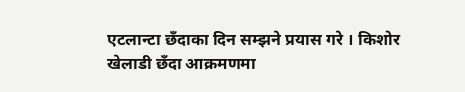एटलान्टा छँदाका दिन सम्झने प्रयास गरे । किशोर खेलाडी छँदा आक्रमणमा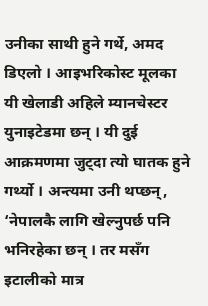उनीका साथी हुने गर्थे, अमद डिएलो । आइभरिकोस्ट मूलका यी खेलाडी अहिले म्यानचेस्टर युनाइटेडमा छन् । यी दुई आक्रमणमा जुट्दा त्यो घातक हुने गर्थ्यो । अन्त्यमा उनी थप्छन्, ‘नेपालकै लागि खेल्नुपर्छ पनि भनिरहेका छन् । तर मसँग इटालीको मात्र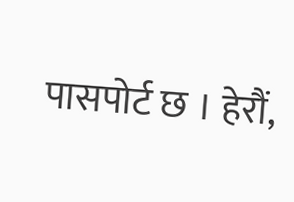पासपोर्ट छ । हेरौं,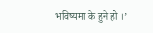भविष्यमा के हुने हो ।’